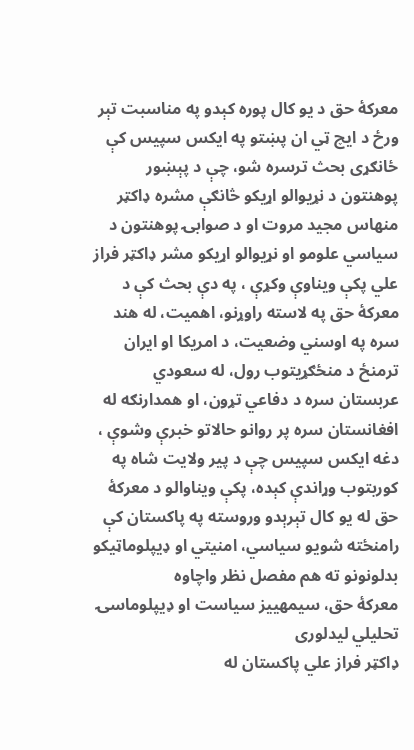معرکۀ حق د یو کال پوره کېدو په مناسبت تېر ورځ د ايچ ټي ان پښتو په ایکس سپیس کې ځانګړی بحث ترسره شو، چې د پېښور پوهنتون د نړیوالو اړیکو څانګې مشره ډاکټر منهاس مجید مروت او د صوابۍ پوهنتون د سیاسي علومو او نړیوالو اړیکو مشر ډاکټر فراز علي پکې ویناوې وکړې ، په دې بحث کې د معرکۀ حق په لاسته راوړنو، اهمیت، له هند سره په اوسني وضعیت، د امریکا او ایران ترمنځ د منځګړیتوب رول، له سعودي عربستان سره د دفاعي تړون، او همدارنګه له افغانستان سره پر روانو حالاتو خبرې وشوې ، دغه ایکس سپیس چې د پیر ولایت شاه په کوربتوب وړاندې کېده، پکې ویناوالو د معرکۀ حق له یو کال تېرېدو وروسته په پاکستان کې رامنځته شويو سیاسي، امنیتي او ډیپلوماټیکو بدلونونو ته هم مفصل نظر واچاوه
معرکۀ حق، سیمهییز سیاست او ډیپلوماسۍ تحلیلي لیدلوری
ډاکټر فراز علي پاکستان له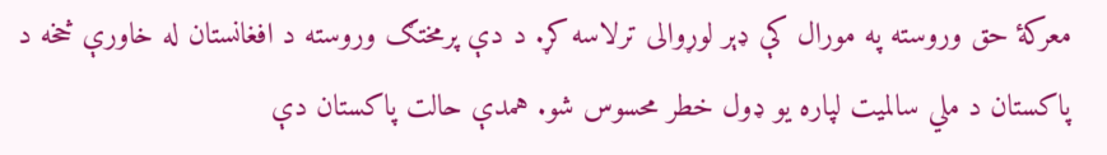معرکۀ حق وروسته په مورال کې ډېر لوړوالی ترلاسه کړ. د دې پرمختګ وروسته د افغانستان له خاورې څخه د پاکستان د ملي سالمیت لپاره یو ډول خطر محسوس شو. همدې حالت پاکستان دې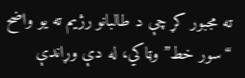ته مجبور کړ چې د طالبانو رژیم ته یو واضح “سور خط” وټاکي، له دې وړاندې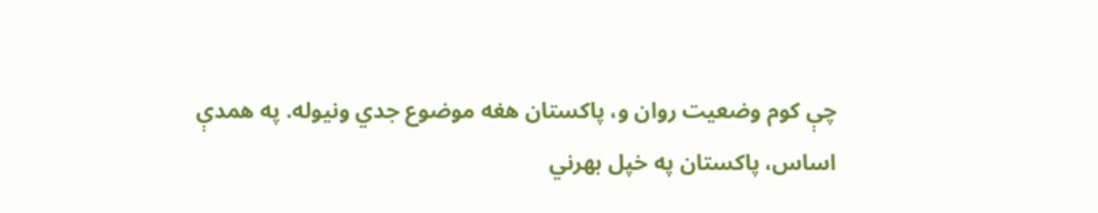چې کوم وضعیت روان و، پاکستان هغه موضوع جدي ونیوله. په همدې اساس، پاکستان په خپل بهرني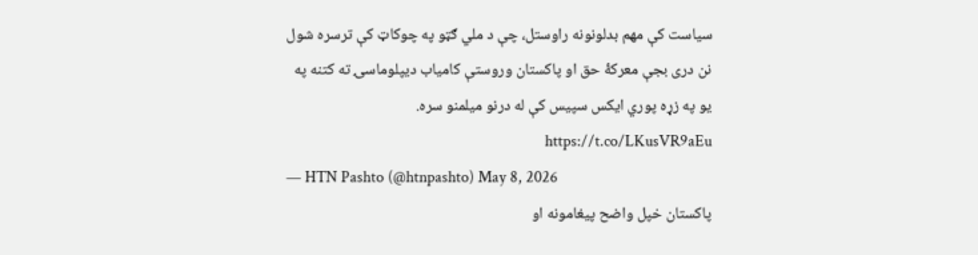سیاست کې مهم بدلونونه راوستل، چې د ملي ګټو په چوکاټ کې ترسره شول
نن دری بجې معرکۀ حق او پاکستان وروستې کامياب دیپلوماسۍ ته کتنه په يو په زړه پوري ايکس سپيس کې له درنو ميلمنو سره. https://t.co/LKusVR9aEu
— HTN Pashto (@htnpashto) May 8, 2026
پاکستان خپل واضح پیغامونه او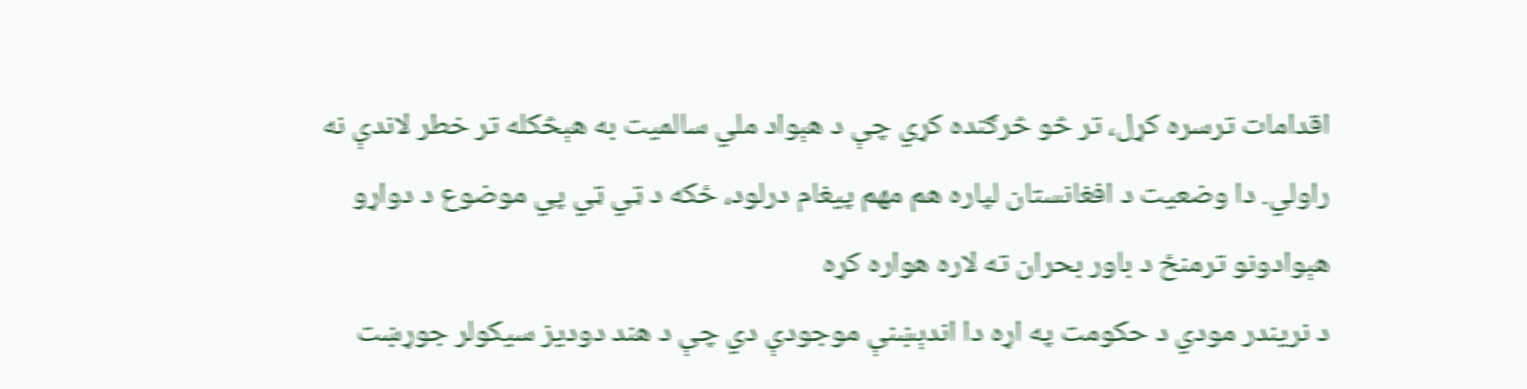اقدامات ترسره کړل، تر څو څرګنده کړي چې د هېواد ملي سالمیت به هېڅکله تر خطر لاندې نه راولي. دا وضعیت د افغانستان لپاره هم مهم پیغام درلود، ځکه د ټي ټي پي موضوع د دواړو هېوادونو ترمنځ د باور بحران ته لاره هواره کړه
د نریندر مودي د حکومت په اړه دا اندېښنې موجودې دي چې د هند دودیز سیکولر جوړښت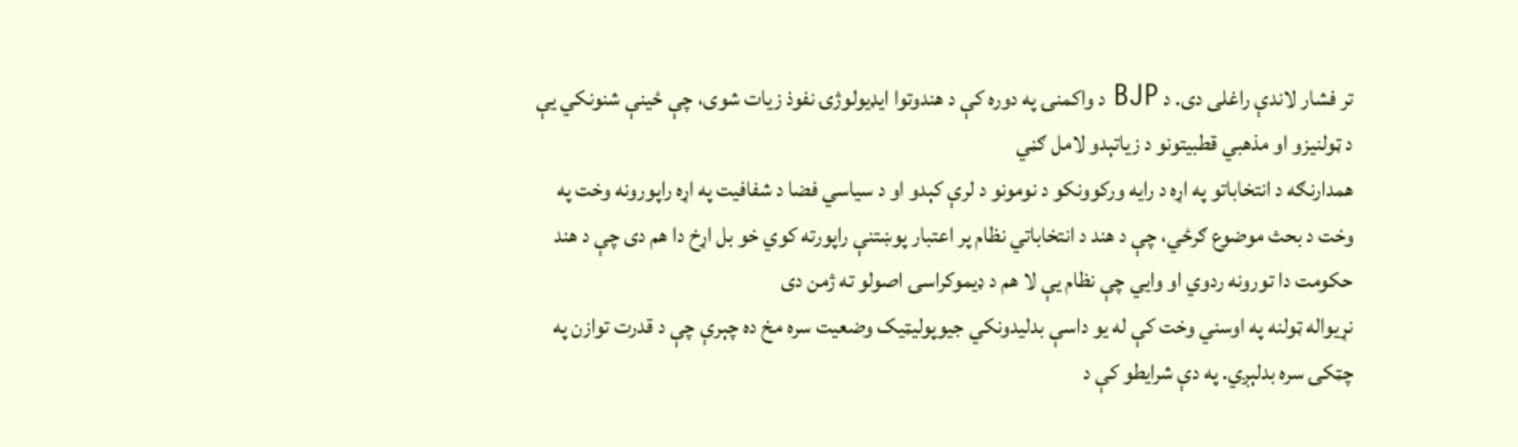تر فشار لاندې راغلی دی. د BJP د واکمنۍ په دوره کې د هندوتوا ایډیولوژۍ نفوذ زیات شوی، چې ځینې شنونکي یې د ټولنیزو او مذهبي قطبیتونو د زیاتېدو لامل ګڼي
همدارنګه د انتخاباتو په اړه د رایه ورکوونکو د نومونو د لرې کېدو او د سیاسي فضا د شفافیت په اړه راپورونه وخت په وخت د بحث موضوع ګرځي، چې د هند د انتخاباتي نظام پر اعتبار پوښتنې راپورته کوي خو بل اړخ دا هم دی چې د هند حکومت دا تورونه ردوي او وایي چې نظام یې لا هم د ډیموکراسۍ اصولو ته ژمن دی
نړیواله ټولنه په اوسني وخت کې له یو داسې بدلیدونکي جیوپولیټیک وضعیت سره مخ ده چېرې چې د قدرت توازن په چټکۍ سره بدلېږي. په دې شرایطو کې د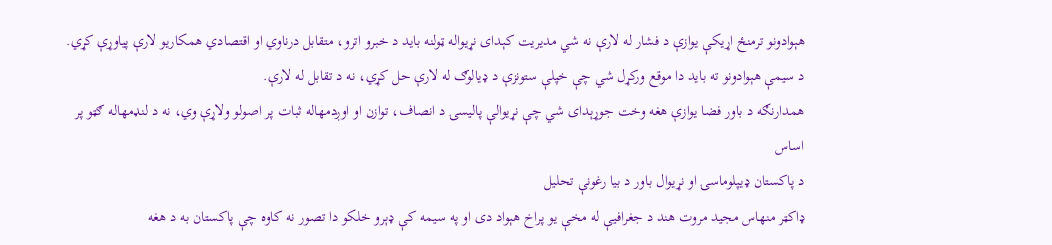هېوادونو ترمنځ اړیکې یوازې د فشار له لارې نه شي مدیریت کېدای نړیواله ټولنه باید د خبرو اترو، متقابل درناوي او اقتصادي همکاریو لارې پیاوړې کړي. د سیمې هېوادونو ته باید دا موقع ورکړل شي چې خپلې ستونزې د ډیالوګ له لارې حل کړي، نه د تقابل له لارې.
همدارنګه د باور فضا یوازې هغه وخت جوړېدای شي چې نړیوالې پالیسۍ د انصاف، توازن او اوږدمهاله ثبات پر اصولو ولاړې وي، نه د لنډمهاله ګټو پر اساس
د پاکستان ډیپلوماسۍ او نړیوال باور د بیا رغونې تحلیل
ډاکټر منهاس مجید مروت هند د جغرافیې له مخې یو پراخ هېواد دی او په سیمه کې ډېرو خلکو دا تصور نه کاوه چې پاکستان به د هغه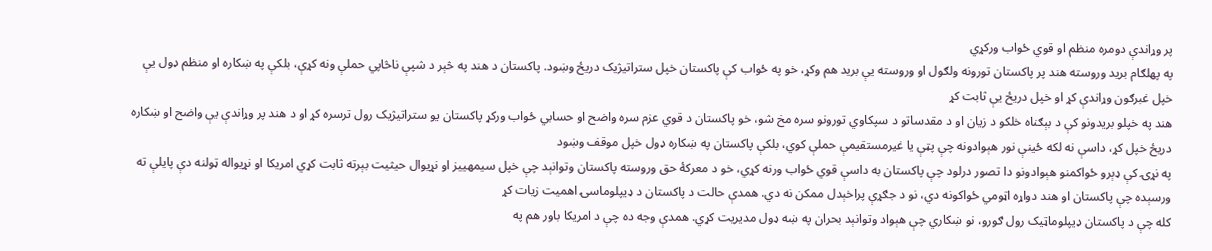پر وړاندې دومره منظم او قوي ځواب ورکړي
په پهلګام برید وروسته هند پر پاکستان تورونه ولګول او وروسته یې برید هم وکړ، خو په ځواب کې پاکستان خپل ستراتیژیک دریځ وښود. پاکستان د هند په څېر د شپې ناڅاپي حملې ونه کړې، بلکې په ښکاره او منظم ډول یې خپل غبرګون وړاندې کړ او خپل دریځ یې ثابت کړ
هند په خپلو بریدونو کې د بېګناه خلکو د زیان او د مقدساتو د سپکاوي تورونو سره مخ شو، خو پاکستان د قوي عزم سره واضح او حسابي ځواب ورکړ پاکستان یو ستراتیژیک رول ترسره کړ او د هند پر وړاندې یې واضح او ښکاره دریځ خپل کړ، داسې نه لکه ځینې نور هېوادونه چې پټې یا غیرمستقیمې حملې کوي، بلکې پاکستان په ښکاره ډول خپل موقف وښود
په نړۍ کې ډېرو ځواکمنو هېوادونو دا تصور درلود چې پاکستان به داسې قوي ځواب ورنه کړي، خو د معرکهٔ حق وروسته پاکستان وتوانېد چې خپل سیمهییز او نړیوال حیثیت بېرته ثابت کړي امریکا او نړیواله ټولنه دې پایلې ته ورسېده چې پاکستان او هند دواړه اټومي ځواکونه دي، نو د جګړې پراخېدل ممکن نه دي. همدې حالت د پاکستان د ډیپلوماسۍ اهمیت زیات کړ
کله چې د پاکستان ډیپلوماټیک رول ګورو، نو ښکاري چې هېواد وتوانېد بحران په ښه ډول مدیریت کړي. همدې وجه ده چې د امریکا باور هم په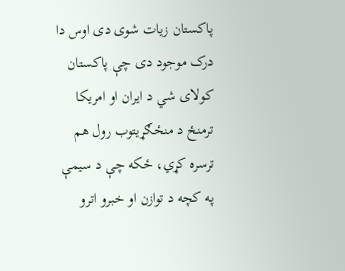پاکستان زیات شوی دی اوس دا درک موجود دی چې پاکستان کولای شي د ایران او امریکا ترمنځ د منځګړیتوب رول هم ترسره کړي، ځکه چې د سیمې په کچه د توازن او خبرو اترو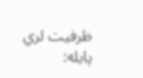ظرفیت لري
پایله: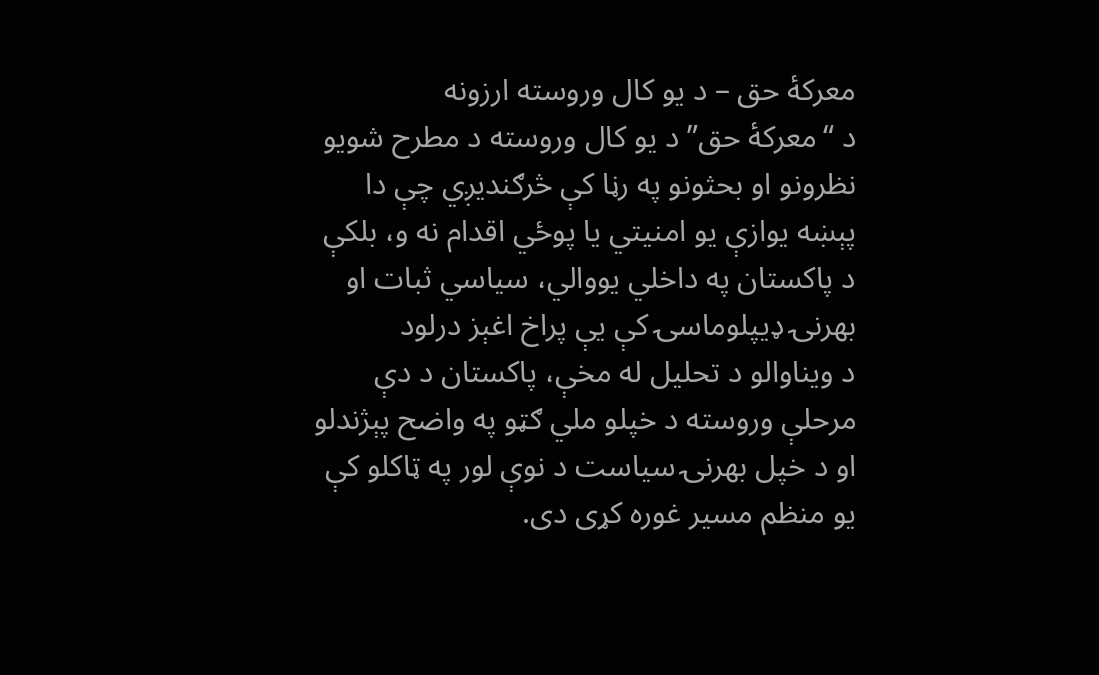معرکۀ حق – د یو کال وروسته ارزونه
د “معرکۀ حق” د یو کال وروسته د مطرح شویو نظرونو او بحثونو په رڼا کې څرګندیږي چې دا پېښه یوازې یو امنیتي یا پوځي اقدام نه و، بلکې د پاکستان په داخلي یووالي، سیاسي ثبات او بهرنۍ ډیپلوماسۍ کې یې پراخ اغېز درلود
د ویناوالو د تحلیل له مخې، پاکستان د دې مرحلې وروسته د خپلو ملي ګټو په واضح پېژندلو او د خپل بهرنۍ سیاست د نوې لور په ټاکلو کې یو منظم مسیر غوره کړی دی.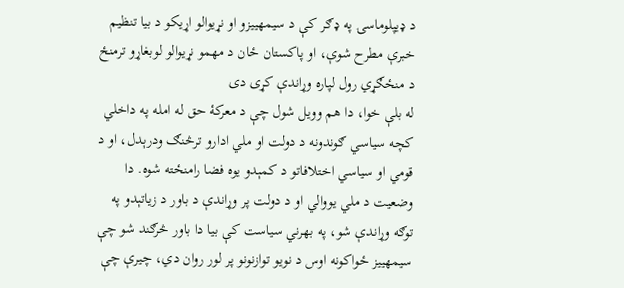د ډیپلوماسۍ په ډګر کې د سیمهییزو او نړیوالو اړیکو د بیا تنظیم خبرې مطرح شوې، او پاکستان ځان د مهمو نړیوالو لوبغاړو ترمنځ د منځګړي رول لپاره وړاندې کړی دی
له بلې خوا، دا هم وویل شول چې د معرکۀ حق له امله په داخلي کچه سیاسي ګوندونه د دولت او ملي ادارو ترڅنګ ودرېدل، او د قومي او سیاسي اختلافاتو د کمېدو یوه فضا رامنځته شوه. دا وضعیت د ملي یووالي او د دولت پر وړاندې د باور د زیاتېدو په توګه وړاندې شو، په بهرني سیاست کې بیا دا باور څرګند شو چې سیمهییز ځواکونه اوس د نویو توازنونو پر لور روان دي، چیرې چې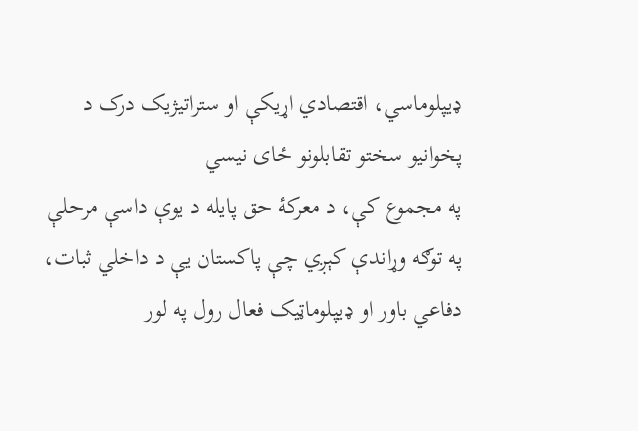ډیپلوماسي، اقتصادي اړیکې او ستراتیژیک درک د پخوانیو سختو تقابلونو ځای نیسي
په مجموع کې، د معرکۀ حق پایله د یوې داسې مرحلې په توګه وړاندې کېږي چې پاکستان یې د داخلي ثبات، دفاعي باور او ډیپلوماټیک فعال رول په لور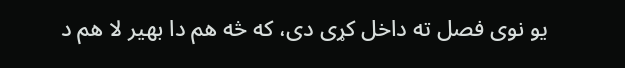یو نوی فصل ته داخل کړی دی، که څه هم دا بهیر لا هم د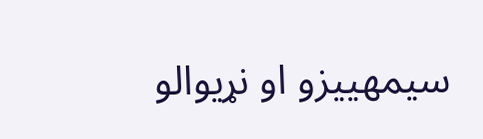سیمهییزو او نړیوالو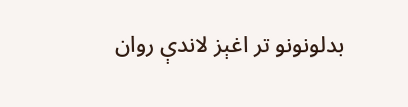بدلونونو تر اغېز لاندې روان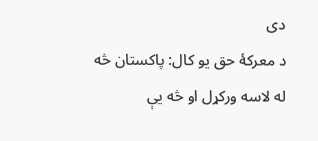دی
د معرکۀ حق یو کال: پاکستان څه له لاسه ورکړل او څه یې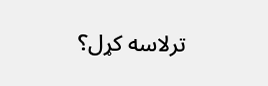ترلاسه کړل؟